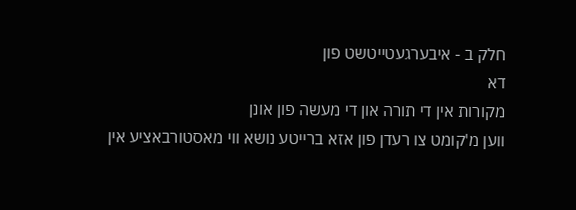חלק ב - איבערגעטייטשט פון
דא
מקורות אין די תורה און די מעשה פון אונן
ווען מ'קומט צו רעדן פון אזא ברייטע נושא ווי מאסטורבאציע אין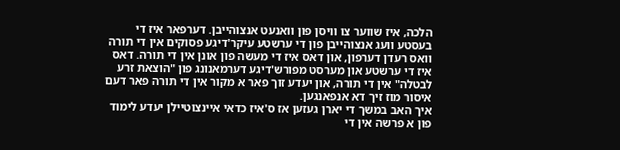הלכה, איז שווער צו וויסן פון וואנעט אנצוהייבן. דערפאר איז די בעסטע וועג אנצוהייבן פון די ערשטע עיקר'דיגע פסוקים אין די תורה וואס רעדן דערפון, און דאס איז די מעשה פון אונן אין די תורה. דאס איז די ערשטע און מערסט מפורש'דיגע דערמאנונג פון "הוצאת זרע לבטלה" אין די תורה, און יעדע זוך פאר א מקור אין די תורה פאר דעם איסור מוז זיך דא אנפאנגען.
איך האב במשך די יארן געזען אז ס'איז כדאי איינצוטיילן יעדע לימוד פון א פרשה אין די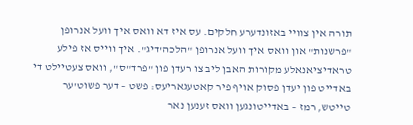תורה אין צוויי באזונדערע חלקים. עס איז דא וואס איך וועל אנרופן "פרשנות" און וואס איך וועל אנרופן "הלכה'דיג". איך ווייס אז פילע טראדיציאנאלע מקורות האבן ליב צו רעדן פון "פרד"ס", וואס צעטיילט די באדייט פון יעדן פסוק אויף פיר קאטעגאריעס: פשט – דער פשוט'ער טייטש, רמז – באדייטונגען וואס זענען נאר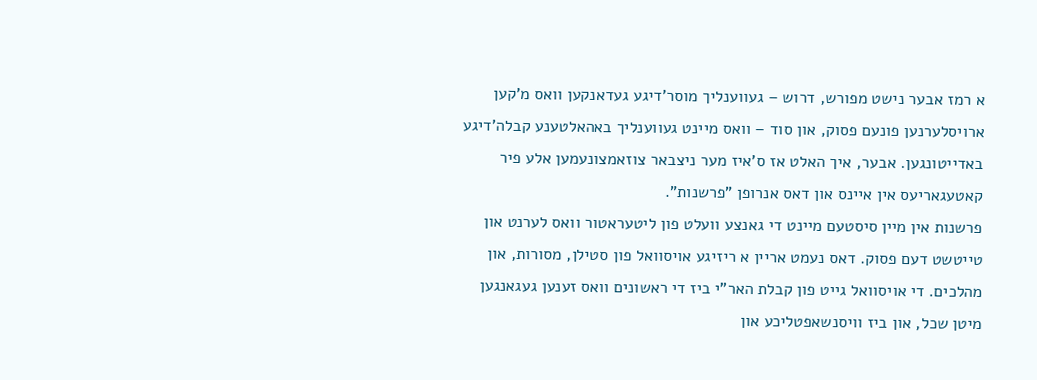א רמז אבער נישט מפורש, דרוש – געווענליך מוסר'דיגע געדאנקען וואס מ'קען ארויסלערנען פונעם פסוק, און סוד – וואס מיינט געווענליך באהאלטענע קבלה'דיגע באדייטונגען. אבער, איך האלט אז ס'איז מער ניצבאר צוזאמצונעמען אלע פיר קאטעגאריעס אין איינס און דאס אנרופן "פרשנות".
פרשנות אין מיין סיסטעם מיינט די גאנצע וועלט פון ליטעראטור וואס לערנט און טייטשט דעם פסוק. דאס נעמט אריין א ריזיגע אויסוואל פון סטילן, מסורות, און מהלכים. די אויסוואל גייט פון קבלת האר"י ביז די ראשונים וואס זענען געגאנגען מיטן שכל, און ביז וויסנשאפטליכע און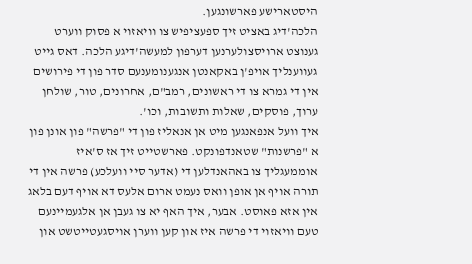היסטארישע פארשונגען.
הלכה'דיג באציט זיך ספעציפיש צו וויאזוי א פסוק ווערט גענוצט ארויסצולערנען דערפון למעשה'דיגע הלכה. דאס גייט געווענליך אויפ'ן באקאנטן אנגענומענעם סדר פון די פירושים אין די גמרא צו די ראשונים, רמב"ם, אחרונים, טור, שולחן ערוך, פוסקים, שאלות ותשובות, וכו'.
איך וועל אנפאנגען מיט אן אנאליז פון די "פרשה" פון אונן פון א "פרשנות" שטאנדפונקט. פארשטייט זיך אז ס'איז אוממעגליך צו באהאנדלען די (אדער סיי וועלכע) פרשה אין די תורה אויף אן אופן וואס נעמט ארום אלעס דא אויף דעם בלאג אין אזא פאוסט. אבער, איך האף יא צו געבן אן אלגעמיינעם טעם וויאזוי די פרשה איז און קען ווערן אויסגעטייטשט און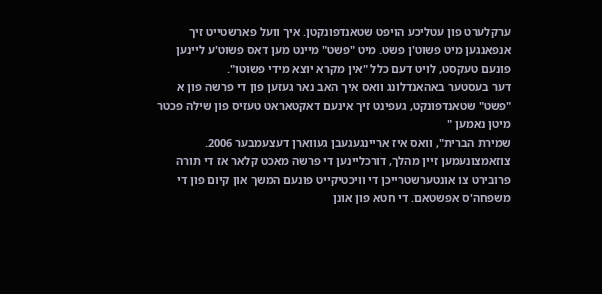ערקלערט פון עטליכע הויפט שטאנדפונקטן. איך וועל פארשטייט זיך אנפאנגען מיט פשוט'ן פשט. מיט "פשט" מיינט מען דאס פשוט'ע ליינען פונעם טעקסט, לויט דעם כלל "אין מקרא יוצא מידי פשוטו".
דער בעסטער באהאנדלונג וואס איך האב נאר געזען פון די פרשה פון א "פשט" שטאנדפונקט, געפינט זיך אינעם דאקטאראט טעזיס פון שילה פכטר מיטן נאמען "
שמירת הברית", וואס איז אריינגעגעבן געווארן דעצעמבער 2006.
צוזאמצונעמען זיין מהלך, דורכליינען די פרשה מאכט קלאר אז די תורה פרובירט צו אונטערשטרייכן די וויכטיקייט פונעם המשך און קיום פון די משפחה'ס אפשטאם. די חטא פון אונן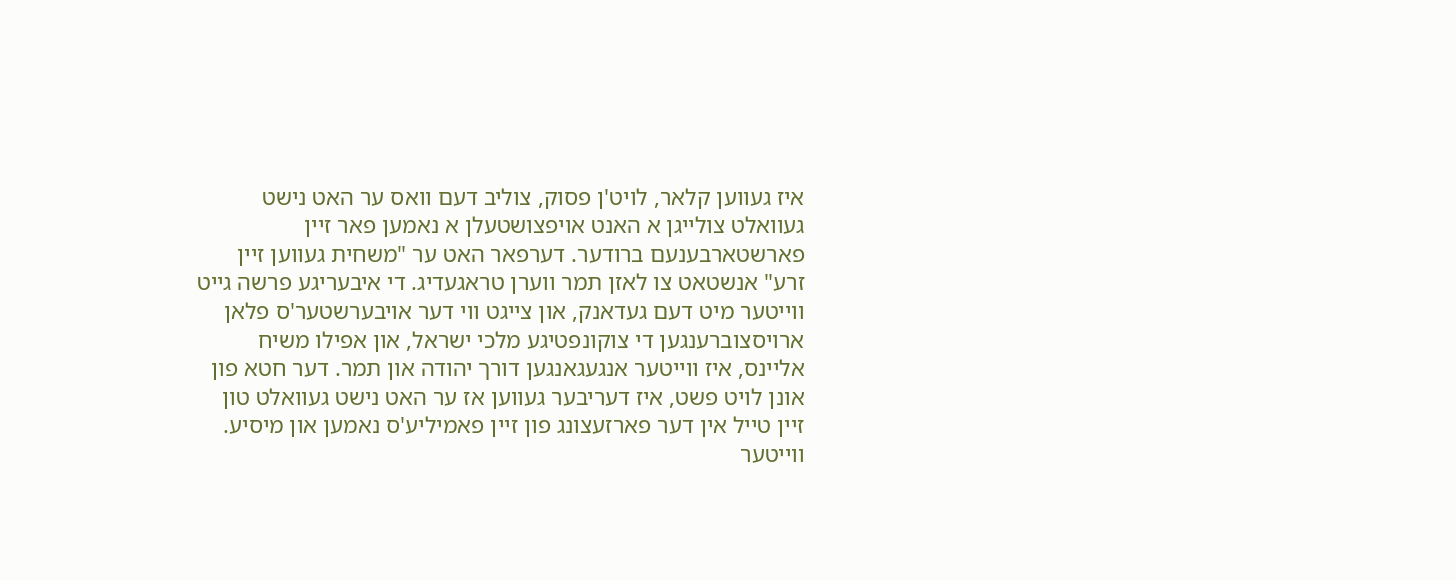איז געווען קלאר, לויט'ן פסוק, צוליב דעם וואס ער האט נישט געוואלט צולייגן א האנט אויפצושטעלן א נאמען פאר זיין פארשטארבענעם ברודער. דערפאר האט ער "משחית געווען זיין זרע" אנשטאט צו לאזן תמר ווערן טראגעדיג. די איבעריגע פרשה גייט ווייטער מיט דעם געדאנק, און צייגט ווי דער אויבערשטער'ס פלאן ארויסצוברענגען די צוקונפטיגע מלכי ישראל, און אפילו משיח אליינס, איז ווייטער אנגעגאנגען דורך יהודה און תמר. דער חטא פון אונן לויט פשט, איז דעריבער געווען אז ער האט נישט געוואלט טון זיין טייל אין דער פארזעצונג פון זיין פאמיליע'ס נאמען און מיסיע.
ווייטער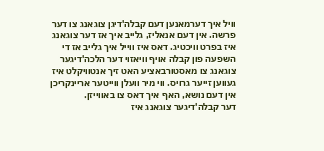וויל איך דערמאנען דעם קבלה'דיגן צוגאנג צו דער פרשה. אין דעם אנאליז, גלייב איך אז דער צוגאנג איז בפרט וויכטיג. דאס איז ווייל איך גלייב אז די השפעה פון קבלה אויף וויאזוי דער הלכה'דיגער צוגאנג צו מאסטורבאציע האט זיך אנטוויקלט איז געווען זייער גרויס. ווי מיר וועלן ווייטער אריינקריכן אין דעם נושא, האף איך דאס צו באווייזן.
דער קבלה'דיגער צוגאנג איז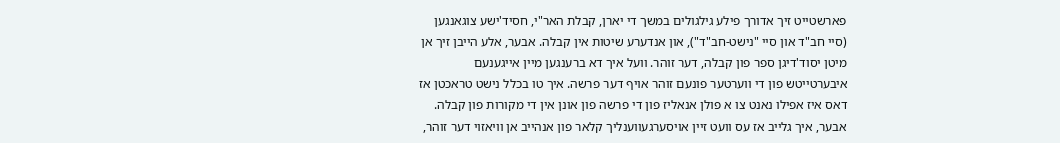פארשטייט זיך אדורך פילע גילגולים במשך די יארן, קבלת האר"י, חסיד'ישע צוגאנגען (סיי חב"ד און סיי "נישט-חב"ד"), און אנדערע שיטות אין קבלה. אבער, אלע הייבן זיך אן מיטן יסוד'דיגן ספר פון קבלה, דער זוהר. וועל איך דא ברענגען מיין אייגענעם איבערטייטש פון די ווערטער פונעם זוהר אויף דער פרשה. איך טו בכלל נישט טראכטן אז דאס איז אפילו נאנט צו א פולן אנאליז פון די פרשה פון אונן אין די מקורות פון קבלה. אבער, איך גלייב אז עס וועט זיין אויסערגעווענליך קלאר פון אנהייב אן וויאזוי דער זוהר,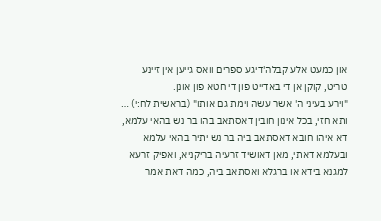און כמעט אלע קבלה'דיגע ספרים וואס גייען אין זיינע טריט, קוקן אן די באדייט פון די חטא פון אונן.
"וירע בעיני ה' אשר עשה וימת גם אותו" (בראשית לח:י) … ותא חזי, בכל אינון חובין דאסתאב בהו בר נש בהאי עלמא, דא איהו חובא דאסתאב ביה בר נש יתיר בהאי עלמא ובעלמא דאתי, מאן דאושיד זרעיה בריקניא, ואפיק זרעא למגנא בידא או ברגלא ואסתאב ביה, כמה דאת אמר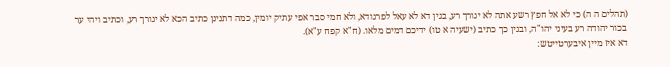(תהלים ה ה) כי לא אל חפץ רשע אתה לא יגורך רע, בגין דא לא עאל לפרגודא, ולא חמי סבר אפי עתיק יומין, כמה דתנינן כתיב הכא לא יגורך רע, וכתיב ויהי ער בכור יהודה רע בעיני יהו"ה, ובגין כך כתיב (ישעיה א טו) ידיכם דמים מלאו. (ח"א קפח ע"א).
דא איז מיין איבערטייטש: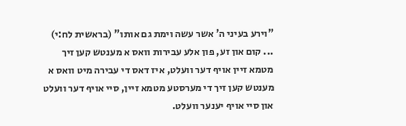"וירע בעיני ה' אשר עשה וימת גם אותו" (בראשית לח:י) ... קום און זע, פון אלע עבירות וואס א מענטש קען זיך מטמא זיין אויף דער וועלט, איז דאס די עבירה מיט וואס א מענטש קען זיך די מערסטע מטמא זיין, סיי אויף דער וועלט און סיי אויף יענער וועלט.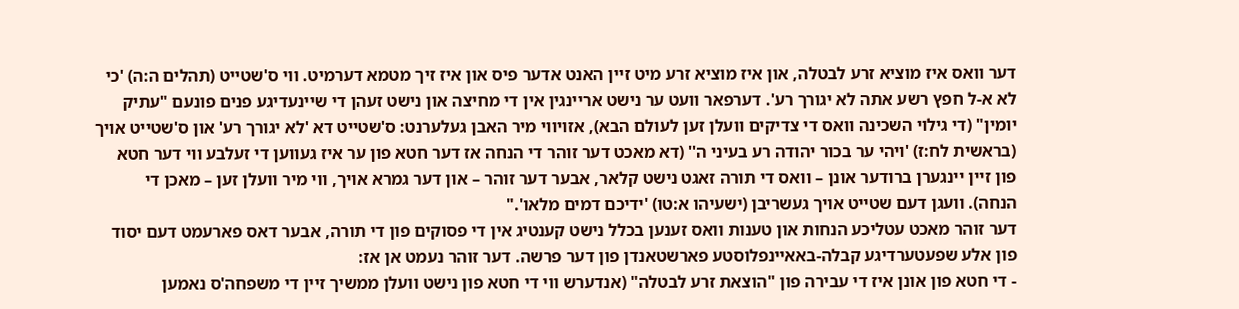דער וואס איז מוציא זרע לבטלה, און איז מוציא זרע מיט זיין האנט אדער פיס און איז זיך מטמא דערמיט. ווי ס'שטייט (תהלים ה:ה) 'כי לא א-ל חפץ רשע אתה לא יגורך רע'. דערפאר וועט ער נישט אריינגין אין די מחיצה און נישט זעהן די שיינעדיגע פנים פונעם "עתיק יומין" (די גילוי השכינה וואס די צדיקים וועלן זען לעולם הבא), אזויווי מיר האבן געלערנט: ס'שטייט דא 'לא יגורך רע' און ס'שטייט אויך (בראשית לח:ז) 'ויהי ער בכור יהודה רע בעיני ה'' (דא מאכט דער זוהר די הנחה אז דער חטא פון ער איז געווען די זעלבע ווי דער חטא פון זיין יינגערן ברודער אונן – וואס די תורה זאגט נישט קלאר, אבער דער זוהר – און דער גמרא אויך, ווי מיר וועלן זען – מאכן די הנחה). וועגן דעם שטייט אויך געשריבן (ישעיהו א:טו) 'ידיכם דמים מלאו'."
דער זוהר מאכט עטליכע הנחות און טענות וואס זענען בכלל נישט קענטיג אין די פסוקים פון די תורה, אבער דאס פארעמט דעם יסוד פון אלע שפעטערדיגע קבלה-באאיינפלוסטע פארשטאנדן פון דער פרשה. דער זוהר נעמט אן אז:
- די חטא פון אונן איז די עבירה פון "הוצאת זרע לבטלה" (אנדערש ווי די חטא פון נישט וועלן ממשיך זיין די משפחה'ס נאמען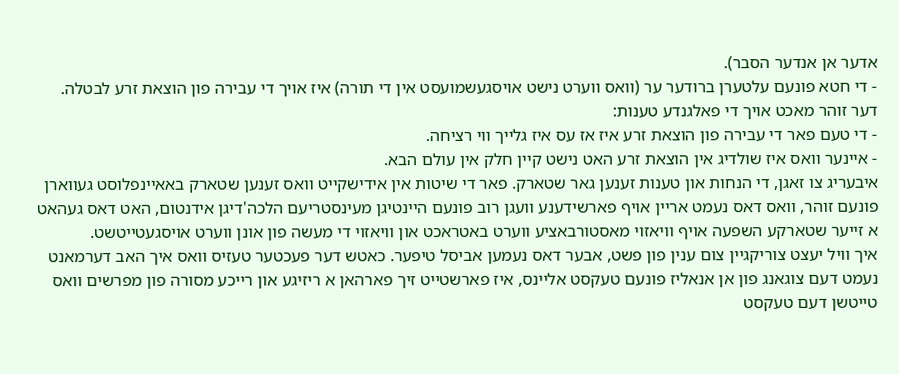אדער אן אנדער הסבר).
- די חטא פונעם עלטערן ברודער ער (וואס ווערט נישט אויסגעשמועסט אין די תורה) איז אויך די עבירה פון הוצאת זרע לבטלה.
דער זוהר מאכט אויך די פאלגנדע טענות:
- די טעם פאר די עבירה פון הוצאת זרע איז אז עס איז גלייך ווי רציחה.
- איינער וואס איז שולדיג אין הוצאת זרע האט נישט קיין חלק אין עולם הבא.
איבעריג צו זאגן, די הנחות און טענות זענען גאר שטארק. פאר די שיטות אין אידישקייט וואס זענען שטארק באאיינפלוסט געווארן פונעם זוהר, וואס דאס נעמט אריין אויף פארשידענע וועגן רוב פונעם היינטיגן מעינסטריעם הלכה'דיגן אידנטום, האט דאס געהאט א זייער שטארקע השפעה אויף וויאזוי מאסטורבאציע ווערט באטראכט און וויאזוי די מעשה פון אונן ווערט אויסגעטייטשט.
איך וויל יעצט צוריקגיין צום ענין פון פשט, אבער דאס נעמען אביסל טיפער. כאטש דער פעכטער טעזיס וואס איך האב דערמאנט נעמט דעם צוגאנג פון אן אנאליז פונעם טעקסט אליינס, איז פארשטייט זיך פארהאן א ריזיגע און רייכע מסורה פון מפרשים וואס טייטשן דעם טעקסט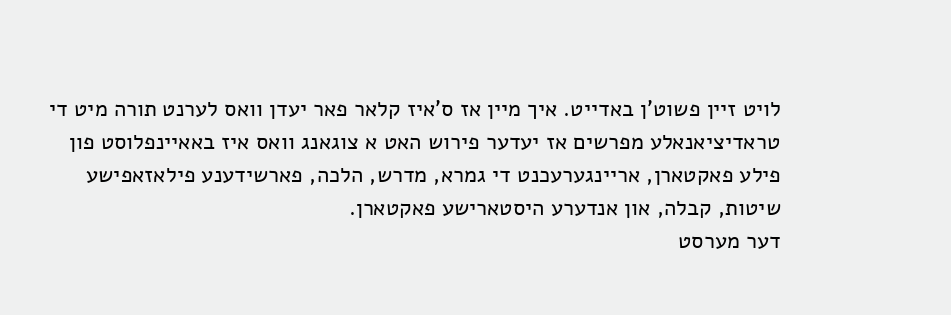לויט זיין פשוט'ן באדייט. איך מיין אז ס'איז קלאר פאר יעדן וואס לערנט תורה מיט די טראדיציאנאלע מפרשים אז יעדער פירוש האט א צוגאנג וואס איז באאיינפלוסט פון פילע פאקטארן, אריינגערעכנט די גמרא, מדרש, הלכה, פארשידענע פילאזאפישע שיטות, קבלה, און אנדערע היסטארישע פאקטארן.
דער מערסט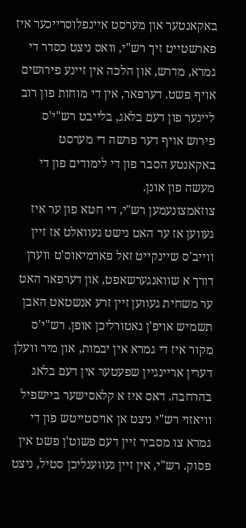באקאנטער און מערסט איינפלוסרייכער איז פארשטייט זיך רש"י, וואס ניצט כסדר די גמרא, מדרש, און הלכה אין זיינע פירושים אויף פשט. דערפאר, אין די מוחות פון רוב ליינער פון דעם בלאג, בלייבט רש"י'ס פירוש אויף דער פרשה די מערסט באקאנטע הסבר פון די לימודים פון די מעשה פון אונן.
צוזאמצונעמען רש"י, די חטא פון ער איז געווען אז ער האט נישט געוואלט אז זיין ווייב'ס שיינקייט זאל פארמיאוס'ט ווערן דורך א שוואנגערשאפט, און דערפאר האט ער משחית געווען זיין זרע אנשטאט האבן תשמיש אויפ'ן נאטורליכן אופן. רש"י'ס מקור איז די גמרא אין יבמות, און מיר וועלן דערין אריינגיין שפעטער אין דעם בלאג בהרחבה. דאס איז א קלאסישער ביישפיל וויאזוי רש"י ניצט אן אויסטייטש פון די גמרא צו מסביר זיין דעם פשוט'ן פשט אין פסוק. רש"י, אין זיין געווענליכן סטיל, ניצט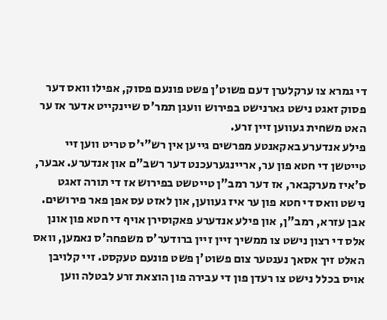די גמרא צו ערקלערן דעם פשוט'ן פשט פונעם פסוק, אפילו וואס דער פסוק זאגט נישט גארנישט בפירוש וועגן תמר'ס שיינקייט אדער אז ער האט משחית געווען זיין זרע.
פילע אנדערע באקאנטע מפרשים גייען אין רש"י'ס טריט ווען זיי טייטשן די חטא פון ער, אריינגערעכנט דער רשב"ם און אנדערע. אבער, ס'איז מערקבאר, אז דער רמב"ן טייטשט בפירוש אז די תורה זאגט נישט וואס די חטא פון ער איז געווען, און לאזט עס אפן פאר פירושים. אבן עזרא, רמב"ן, און פילע אנדערע פאקוסירן אויף די חטא פון אונן אלס די רצון נישט צו ממשיך זיין זיין ברודער'ס משפחה'ס נאמען, וואס האלט זיך אסאך נענטער צום פשוט'ן פשט פונעם טעקסט. זיי קלויבן אויס בכלל נישט צו רעדן פון די עבירה פון הוצאת זרע לבטלה ווען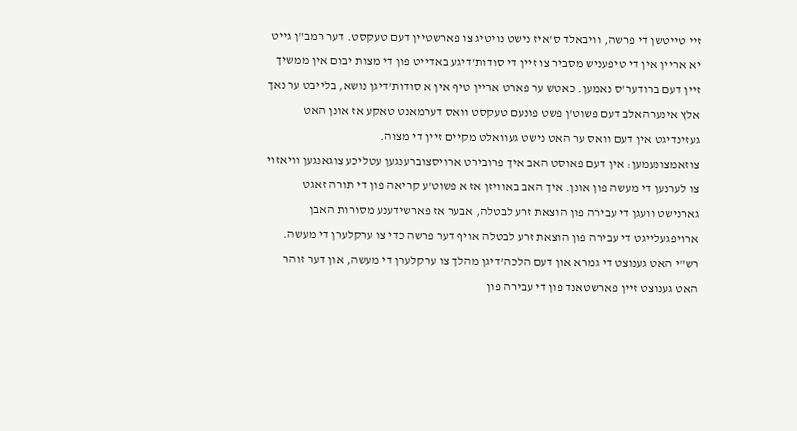זיי טייטשן די פרשה, וויבאלד ס'איז נישט נויטיג צו פארשטיין דעם טעקסט. דער רמב"ן גייט יא אריין אין די טיפעניש מסביר צו זיין די סודות'דיגע באדייט פון די מצות יבום אין ממשיך זיין דעם ברודער'ס נאמען. כאטש ער פארט אריין טיף אין א סודות'דיגן נושא, בלייבט ער נאך אלץ אינערהאלב דעם פשוט'ן פשט פונעם טעקסט וואס דערמאנט טאקע אז אונן האט געזינדיגט אין דעם וואס ער האט נישט געוואלט מקיים זיין די מצוה.
צוזאמצונעמען: אין דעם פאוסט האב איך פרובירט ארויסצוברענגען עטליכע צוגאנגען וויאזוי צו לערנען די מעשה פון אונן. איך האב באוויזן אז א פשוט'ע קריאה פון די תורה זאגט גארנישט וועגן די עבירה פון הוצאת זרע לבטלה, אבער אז פארשידענע מסורות האבן ארויפגעלייגט די עבירה פון הוצאת זרע לבטלה אויף דער פרשה כדי צו ערקלערן די מעשה. רש"י האט גענוצט די גמרא און דעם הלכה'דיגן מהלך צו ערקלערן די מעשה, און דער זוהר האט גענוצט זיין פארשטאנד פון די עבירה פון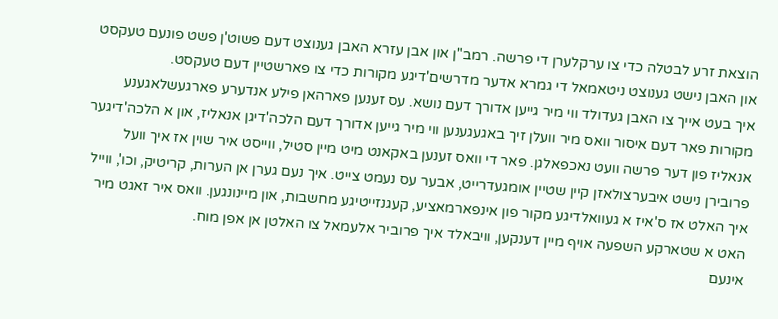הוצאת זרע לבטלה כדי צו ערקלערן די פרשה. רמב"ן און אבן עזרא האבן גענוצט דעם פשוט'ן פשט פונעם טעקסט און האבן נישט גענוצט ניטאמאל די גמרא אדער מדרשים'דיגע מקורות כדי צו פארשטיין דעם טעקסט.
איך בעט אייך צו האבן געדולד ווי מיר גייען אדורך דעם נושא. עס זענען פארהאן פילע אנדערע פארגעשלאגענע מקורות פאר דעם איסור וואס מיר וועלן זיך באגעגענען ווי מיר גייען אדורך דעם הלכה'דיגן אנאליז, און א הלכה'דיגער אנאליז פון דער פרשה וועט נאכפאלגן. פאר די וואס זענען באקאנט מיט מיין סטיל, ווייסט איר שוין אז איך וועל פרובירן נישט איבערצולאזן קיין שטיין אומגעדרייט, אבער עס נעמט צייט. איך נעם גערן אן הערות, קריטיק, וכו', ווייל איך האלט אז ס'איז א געוואלדיגע מקור פון אינפארמאציע, קעגנזייטיגע מחשבות, און מיינונגען. וואס איר זאגט מיר האט א שטארקע השפעה אויף מיין דענקען, וויבאלד איך פרוביר אלעמאל צו האלטן אן אפן מוח.
אינעם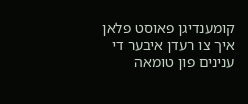קומענדיגן פאוסט פלאן איך צו רעדן איבער די ענינים פון טומאה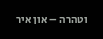וטהרה – און איר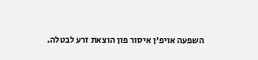השפעה אויפ'ן איסור פון הוצאת זרע לבטלה.